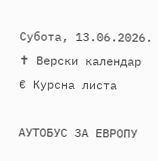Субота, 13.06.2026. ✝ Верски календар € Курсна листа

АУТОБУС ЗА ЕВРОПУ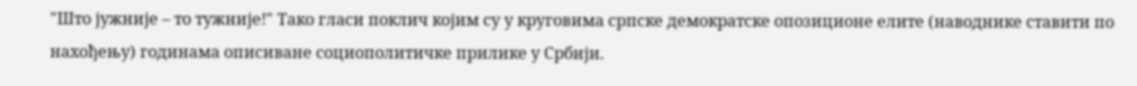"Што јужније – то тужније!" Тако гласи поклич којим су у круговима српске демократске опозиционе елите (наводнике ставити по нахођењу) годинама описиване социополитичке прилике у Србији.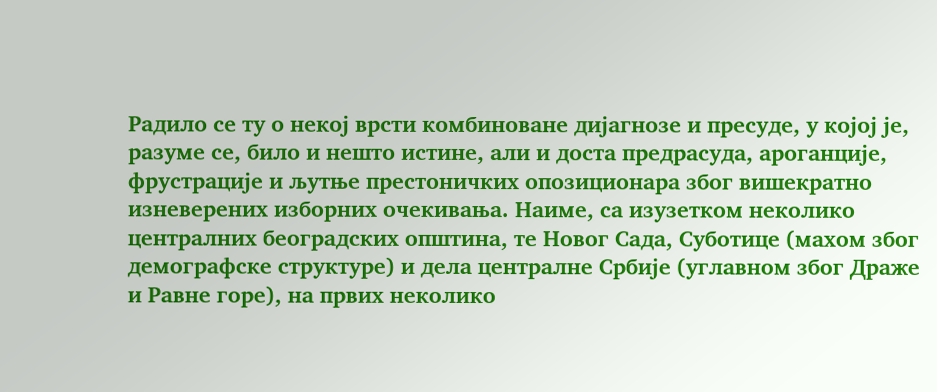Радило се ту о некој врсти комбиноване дијагнозе и пресуде, у којој је, разуме се, било и нешто истине, али и доста предрасуда, ароганције, фрустрације и љутње престоничких опозиционара због вишекратно изневерених изборних очекивања. Наиме, са изузетком неколико централних београдских општина, те Новог Сада, Суботице (махом због демографске структуре) и дела централне Србије (углавном због Драже и Равне горе), на првих неколико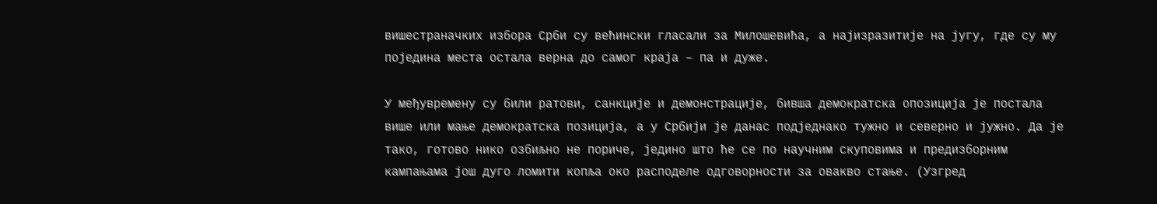вишестраначких избора Срби су већински гласали за Милошевића, а најизразитије на југу, где су му поједина места остала верна до самог краја – па и дуже.

У међувремену су били ратови, санкције и демонстрације, бивша демократска опозиција је постала више или мање демократска позиција, а у Србији је данас подједнако тужно и северно и јужно. Да је тако, готово нико озбиљно не пориче, једино што ће се по научним скуповима и предизборним кампањама још дуго ломити копља око расподеле одговорности за овакво стање. (Узгред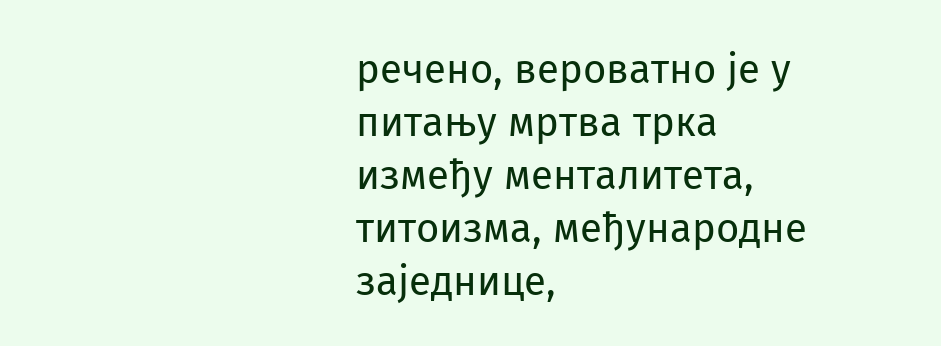речено, вероватно је у питању мртва трка између менталитета, титоизма, међународне заједнице,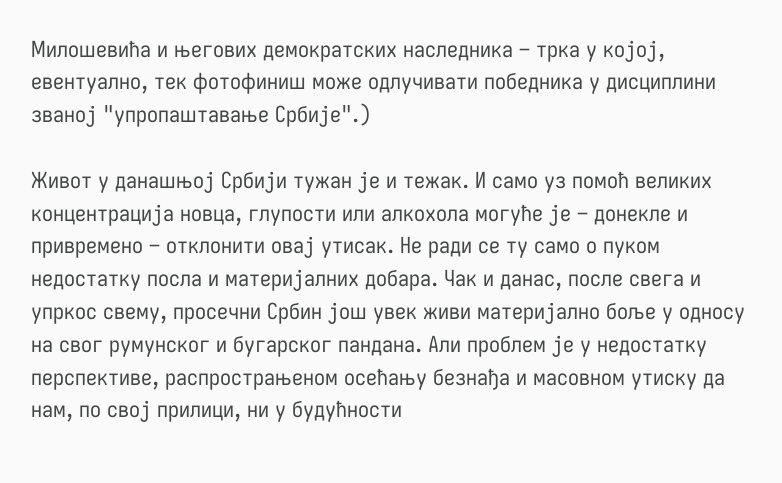Милошевића и његових демократских наследника – трка у којој, евентуално, тек фотофиниш може одлучивати победника у дисциплини званој "упропаштавање Србије".)

Живот у данашњој Србији тужан је и тежак. И само уз помоћ великих концентрација новца, глупости или алкохола могуће је – донекле и привремено – отклонити овај утисак. Не ради се ту само о пуком недостатку посла и материјалних добара. Чак и данас, после свега и упркос свему, просечни Србин још увек живи материјално боље у односу на свог румунског и бугарског пандана. Али проблем је у недостатку перспективе, распрострањеном осећању безнађа и масовном утиску да нам, по свој прилици, ни у будућности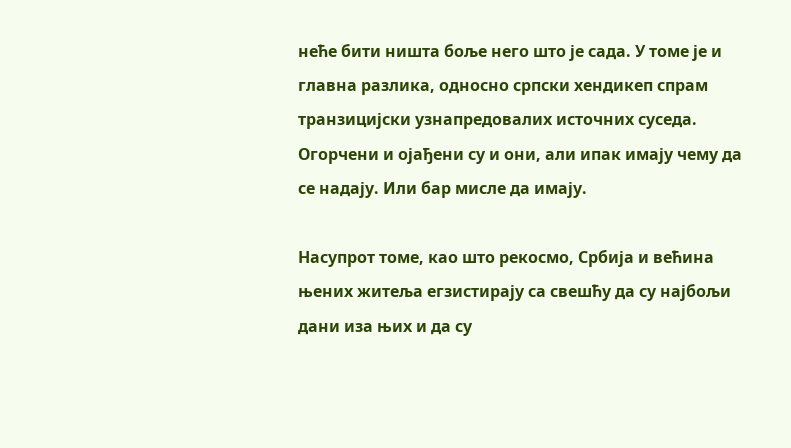неће бити ништа боље него што је сада. У томе је и главна разлика, односно српски хендикеп спрам транзицијски узнапредовалих источних суседа. Огорчени и ојађени су и они, али ипак имају чему да се надају. Или бар мисле да имају.

Насупрот томе, као што рекосмо, Србија и већина њених житеља егзистирају са свешћу да су најбољи дани иза њих и да су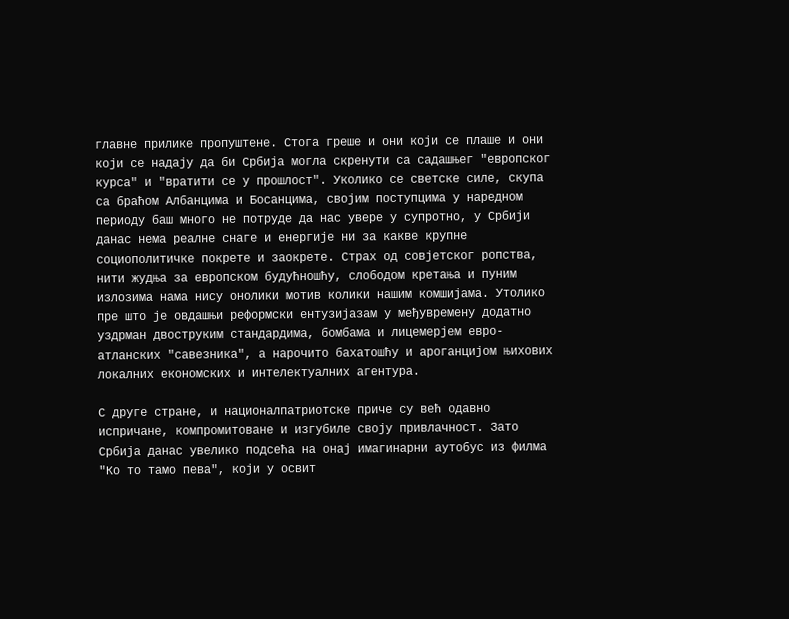главне прилике пропуштене. Стога греше и они који се плаше и они који се надају да би Србија могла скренути са садашњег "европског курса" и "вратити се у прошлост". Уколико се светске силе, скупа са браћом Албанцима и Босанцима, својим поступцима у наредном периоду баш много не потруде да нас увере у супротно, у Србији данас нема реалне снаге и енергије ни за какве крупне социополитичке покрете и заокрете. Страх од совјетског ропства, нити жудња за европском будућношћу, слободом кретања и пуним излозима нама нису онолики мотив колики нашим комшијама. Утолико пре што је овдашњи реформски ентузијазам у међувремену додатно уздрман двоструким стандардима, бомбама и лицемерјем евро-атланских "савезника", а нарочито бахатошћу и ароганцијом њихових локалних економских и интелектуалних агентура.

С друге стране, и националпатриотске приче су већ одавно испричане, компромитоване и изгубиле своју привлачност. Зато Србија данас увелико подсећа на онај имагинарни аутобус из филма "Ко то тамо пева", који у освит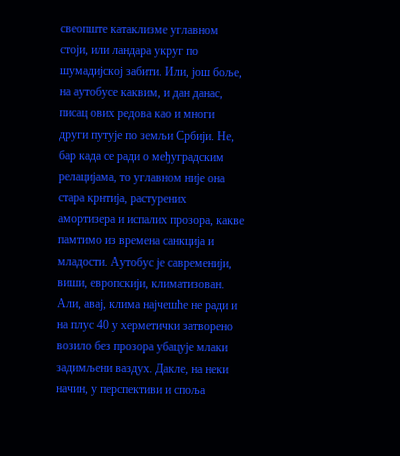свеопште катаклизме углавном стоји, или ландара укруг по шумадијској забити. Или, још боље, на аутобусе каквим, и дан данас, писац ових редова као и многи други путује по земљи Србији. Не, бар када се ради о међуградским релацијама, то углавном није она стара крнтија, растурених амортизера и испалих прозора, какве памтимо из времена санкција и младости. Аутобус је савременији, виши, европскији, климатизован. Али, авај, клима најчешће не ради и на плус 40 у херметички затворено возило без прозора убацује млаки задимљени ваздух. Дакле, на неки начин, у перспективи и споља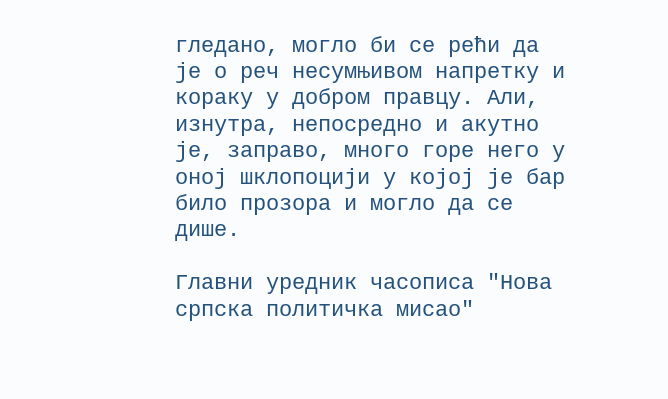гледано, могло би се рећи да је о реч несумњивом напретку и кораку у добром правцу. Али, изнутра, непосредно и акутно је, заправо, много горе него у оној шклопоцији у којој је бар било прозора и могло да се дише.

Главни уредник часописа "Нова српска политичка мисао"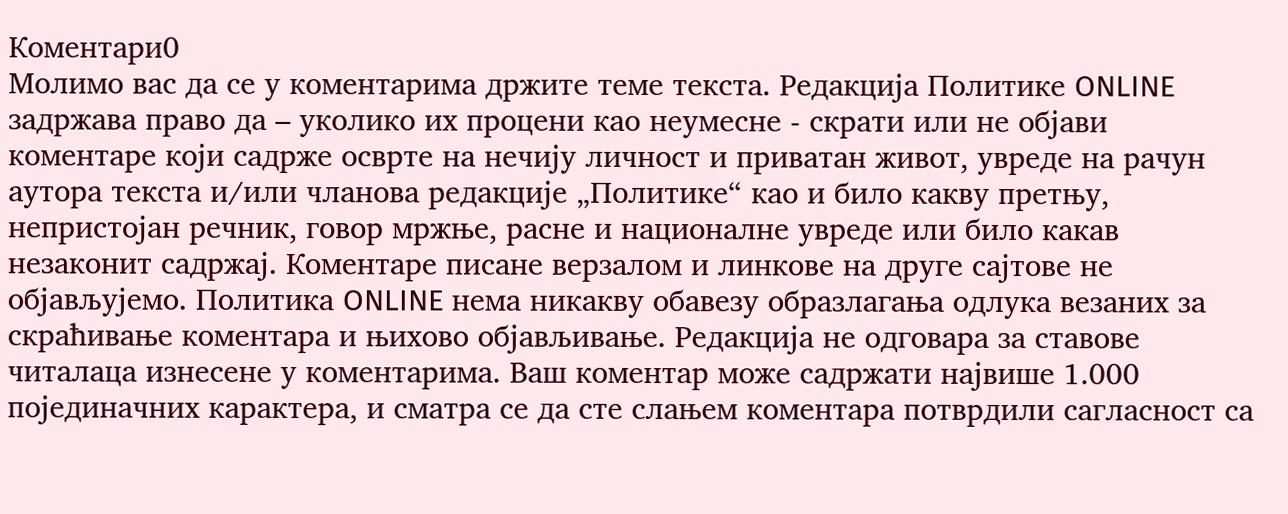Коментари0
Молимо вас да се у коментарима држите теме текста. Редакција Политике ONLINE задржава право да – уколико их процени као неумесне - скрати или не објави коментаре који садрже осврте на нечију личност и приватан живот, увреде на рачун аутора текста и/или чланова редакције „Политике“ као и било какву претњу, непристојан речник, говор мржње, расне и националне увреде или било какав незаконит садржај. Коментаре писане верзалом и линкове на друге сајтове не објављујемо. Политика ONLINE нема никакву обавезу образлагања одлука везаних за скраћивање коментара и њихово објављивање. Редакција не одговара за ставове читалаца изнесене у коментарима. Ваш коментар може садржати највише 1.000 појединачних карактера, и сматра се да сте слањем коментара потврдили сагласност са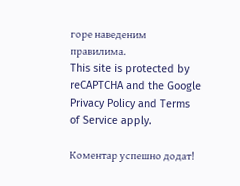горе наведеним правилима.
This site is protected by reCAPTCHA and the Google Privacy Policy and Terms of Service apply.

Комeнтар успeшно додат!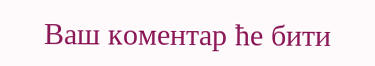Ваш комeнтар ћe бити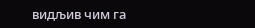видљив чим га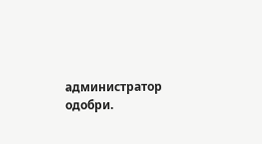администратор одобри.